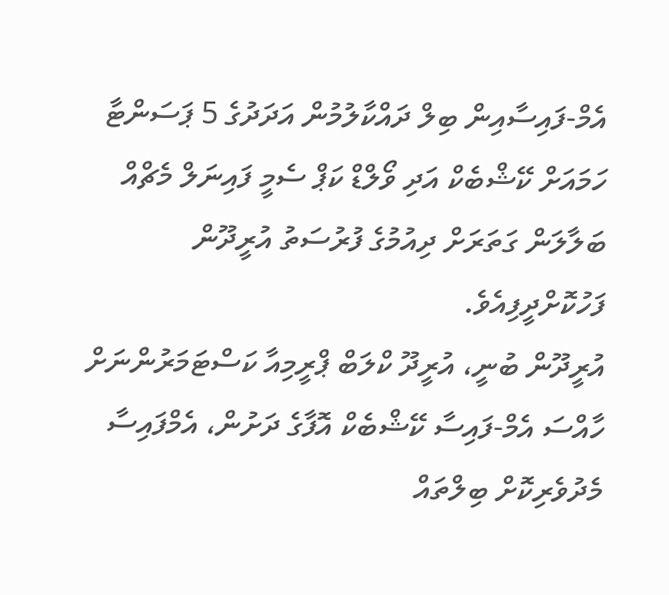އެމް-ފައިސާއިން ބިލް ދައްކާލުމުން އަދަދުގެ 5 ޕަސަންޓާ ހަމައަށް ކޭޝްބެކް އަދި ވޯލްޑް ކަޕް ސެމީ ފައިނަލް މެޗްއް ބަލާލަން ގަތަރަށް ދިއުމުގެ ފުރުސަތު އުރީދޫން ފަހުކޮށްދީފިއެވެ.
އުރީދޫން ބުނީ، އުރީދޫ ކްލަބް ޕްރީމިއާ ކަސްޓަމަރުންނަށް ހާއްސަ އެމް-ފައިސާ ކޭޝްބެކް އޮފާގެ ދަށުން، އެމްފައިސާ މެދުވެރިކޮށް ބިލްތައް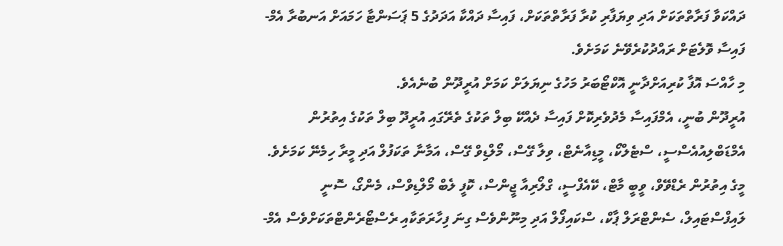ދައްކަވާ ފަރާތްތަކަށް އަދި ވިޔަފާރި ކުރާ ފަރާތްތަކަށް، ފައިސާ ދައްކާ އަދަދުގެ 5 ޕަސަންޓާ ހަމައަށް އަނބުރާ އެމް-ފައިސާ ވޮލެޓަށް ރައްދުކުރެވޭނެ ކަމަށެވެ.
މި ހާއްސަ އޮފާ ކުރިއަށްދާނީ އޮކްޓޯބަރު މަހުގެ ނިޔަލަށް ކަމަށް އުރީދޫން ބުނެއެވެ.
އުރީދޫން ބުނީ، އެމްފައިސާ މެދުވެރިކޮށް ފައިސާ ދެއްކޭ ބިލް ތަކުގެ ތެރޭގައި އުރީދޫ ބިލް ތަކުގެ އިތުރުން އެމްޑަބްލިއުއެސްސީ، ސްޓެލްކޯ، މީޑިއާނެޓް، ވިލާ ގޭސް، މޯލްޑިވް ގޭސް، އަމާނާ ތަކަފުލް އަދި މީރާ ހިމެނޭ ކަމަށެވެ.
މީގެ އިތުރުން ރެޑްވޭވް، ވީބީ މާޓް، ކޭއެފްސީ، ގްލޯރިއާ ޖީންސް، ކޮފީ ލެބް މޯލްޑިވްސް، މެންގޯ، ސޮނީ ލައިފްސްޓައިލް، ސެންޓްރަލް ޕާކް، ސްކައިފޯލް އަދި މިނޫންވެސް ގިނަ ފިހާރަތަކާއި ރެސްޓޯރެންޓްތަކަށްވެސް އެމް-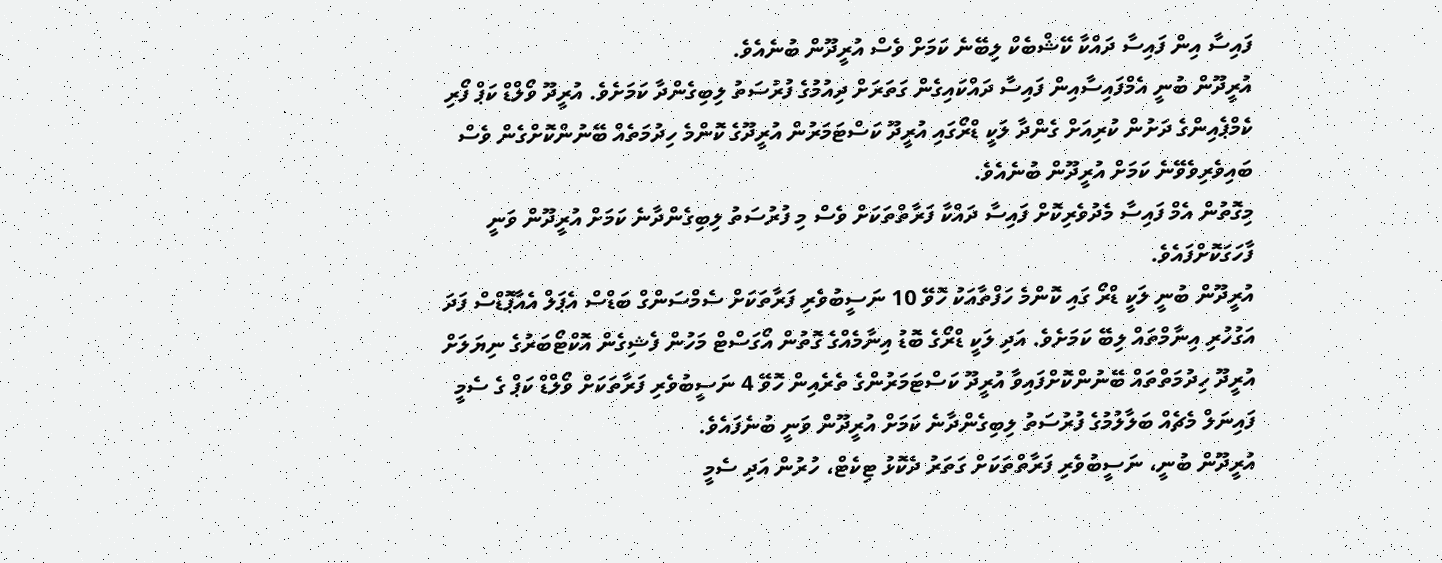ފައިސާ އިން ފައިސާ ދައްކާ ކޭޝްބެކް ލިބޭނެ ކަމަށް ވެސް އުރީދޫން ބުނެއެވެ.
އުރީދޫން ބުނީ އެމްފައިސާއިން ފައިސާ ދައްކައިގެން ގަތަރަށް ދިއުމުގެ ފުރުސަތު ލިބިގެންދާ ކަމަށެވެ. އުރީދޫ ވޯލްޑް ކަޕް ފޯރި ކެމްޕެއިންގެ ދަށުން ކުރިއަށް ގެންދާ ލަކީ ޑްރޯގައި އުރީދޫ ކަސްޓަމަރުން އުރީދޫގެ ކޮންމެ ހިދުމަތެއް ބޭނުންކޮށްގެން ވެސް ބައިވެރިވެވޭނެ ކަމަށް އުރީދޫން ބުނެއެވެ.
މިގޮތުން އެމް ފައިސާ މެދުވެރިކޮށް ފައިސާ ދައްކާ ފަރާތްތަކަށް ވެސް މި ފުރުސަތު ލިބިގެންދާނެ ކަމަށް އުރީދޫން ވަނީ ފާހަގަކޮށްފައެވެ.
އުރީދޫން ބުނީ ލަކީ ޑްރޯ ގައި ކޮންމެ ހަފްތާއަކު ހޮވޭ 10 ނަސީބުވެރި ފަރާތަކަށް ސެމްސަންގް ބަޑްސް އެޕަލް އެއާޕޮޑްސް ފަދަ އަގުހުރި އިނާމްތައް ލިބޭ ކަމަށެވެ. އަދި ލަކީ ޑްރޯގެ ބޮޑު އިނާމެއްގެ ގޮތުން އޯގަސްޓް މަހުން ފެޝިގެން އޮކްޓޯބަރުގެ ނިޔަލަށް އުރީދޫ ހިދުމަތްތައް ބޭނުންކޮށްފައިވާ އުރީދޫ ކަސްޓަމަރުންގެ ތެރެއިން ހޮވޭ 4 ނަސީބުވެރި ފަރާތަކަށް ވޯލްޑް ކަޕް ގެ ސެމީ ފައިނަލް މެޗެއް ބަލާލުމުގެ ފުރުސަތު ލިބިގެންދާނެ ކަމަށް އުރީދޫން ވަނީ ބުނެފައެވެ.
އުރީދޫން ބުނީ، ނަސީބުވެރި ފަރާތްތަކަށް ގަތަރު ދެކޮޅު ޓިކެޓް، ހުރުން އަދި ސެމީ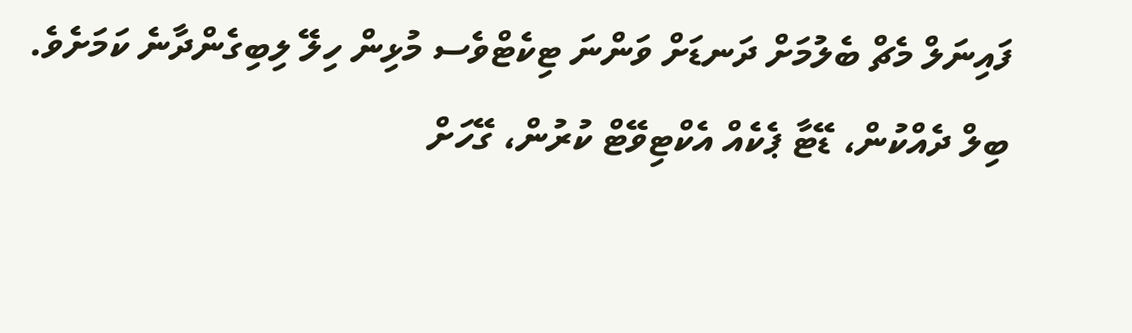ފައިނަލް މެޗް ބެލުމަށް ދަނޑަށް ވަންނަ ޓިކެޓްވެސ މުޅިން ހިލޭ ލިބިގެންދާނެ ކަމަށެވެ.
ބިލް ދެއްކުން، ޑޭޓާ ޕެކެއް އެކްޓިވޭޓް ކުރުން، ގޭހަށް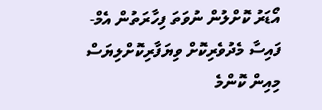އޯޑަރު ކޮށްލުން ނުވަތަ ފިހާރަތުން އެމް-ފައިސާ މެދުވެރިކޮށް ވިޔަފާރިކޮށްލިޔަސް މިއިން ކޮންމެ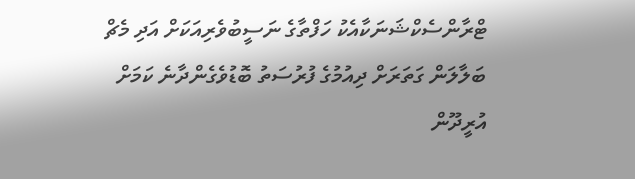ޓްރާންސެކްޝަނަކާއެކު ހަފްތާގެ ނަސީބުވެރިއަކަށް އަދި މެޗް ބަލާލަން ގަތަރަށް ދިއުމުގެ ފުރުސަތު ބޮޑުވެގެންދާނެ ކަމަށް އުރީދޫން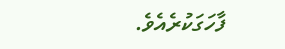ފާހަގަކުރެއެވެ.